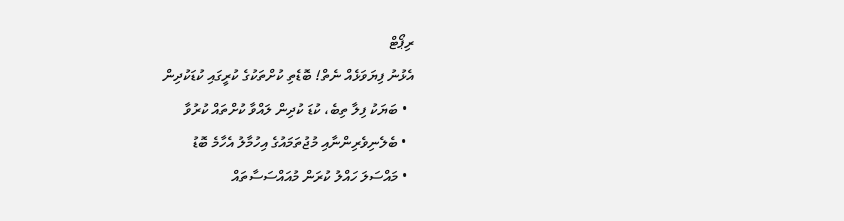ރިޕޯޓް
އެޅުނު ފިޔަވަޅެއް ނެތް! ބޮޑެތި ކުށްތަކުގެ ކުރީގައި ކުޑަކުދިން
  • ބަޔަކު ފިލާ ތިބެ، ކުޑަ ކުދިން ލައްވާ ކުށްތައް ކުރުވާ
  • ބެލެނިވެރިންނާއި މުޖުތަމައުގެ އިހުމާލު އެހާމެ ބޮޑު
  • މައްސަލަ ހައްލު ކުރަން މުއައްސަސާތައް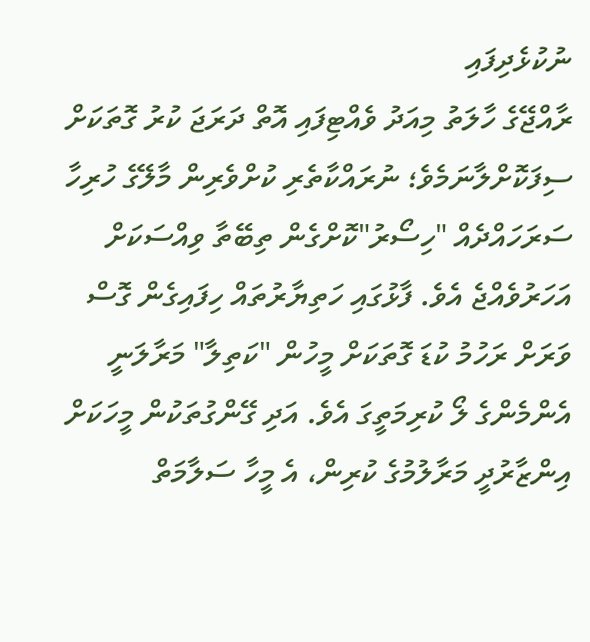ނުކުޅެދިފައި
ރާއްޖޭގެ ހާލަތު މިއަދު ވެއްޓިފައި އޮތް ދަރަޖަ ކުރު ގޮތަކަށް ސިފަކޮށްލާނަމެވެ؛ ނުރައްކާތެރި ކުށްވެރިން މާލޭގެ ހުރިހާ ސަރަހައްދެއް "ހިސޯރު"ކޮށްގެން ތިބޭތާ ވިއްސަކަށް އަހަރުވެއްޖެ އެވެ. ފާޅުގައި ހަތިޔާރުތައް ހިފައިގެން ގޮސް ވަރަށް ރަހުމު ކުޑަ ގޮތަކަށް މީހުން "ކަތިލާ" މަރާލަނީ އެންމެންގެ ލޯ ކުރިމަތީގަ އެވެ. އަދި ގޭންގުތަކުން މީހަކަށް އިންޒާރުދީ މަރާލުމުގެ ކުރިން، އެ މީހާ ސަލާމަތް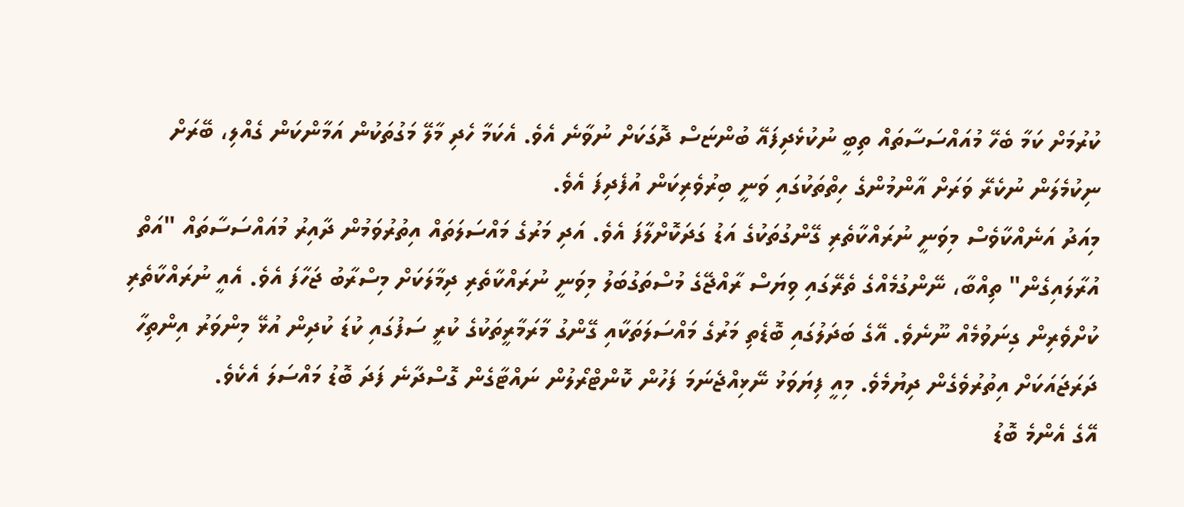ކުރުމަށް ކަމާ ބެހޭ މުއައްސަސާތައް ތިބީ ނުކުޅެދިފައޭ ބުންޏަސް ދޮގަކަށް ނުވާނެ އެވެ. އެކަމާ ހެދި މާލޭ މަގުތަކުން އަމާންކަން ގެއްލި، ބޭރަށް ނިކުމެލަން ނުކެރޭ ވަރަށް އާންމުންގެ ހިތްތަކުގައި ވަނީ ބިރުވެރިކަން އުފެދިފަ އެވެ.
މިއަދު އަނެއްކާވެސް މިވަނީ ނުރައްކާތެރި ގޭންގުތަކުގެ އަޑު ގަދަކޮށްލާފަ އެވެ. އަދި މަރުގެ މައްސަލަތައް އިތުރުވަމުން ދާއިރު މުއައްސަސާތައް "އަތް އުރާލައިގެން" ތިއްބާ، ނޭންގުމެއްގެ ތެރޭގައި ވިޔަސް ރާއްޖޭގެ މުސްތަގުބަލު މިވަނީ ނުރައްކާތެރި ދިމާލަކަށް މިސްރާބު ޖަހާފަ އެވެ. އެއީ ނުރައްކާތެރި ކުށްވެރިން ގިނަވުމެއް ނޫނެވެ. އޭގެ ބަދަލުގައި ބޮޑެތި މަރުގެ މައްސަލަތަކާއި ގޭންގު މާރަމާރީތަކުގެ ކުރީ ސަފުގައި ކުޑަ ކުދިން އުޅޭ މިންވަރު އިންތިހާ ދަރަޖައަކަށް އިތުރުވެގެން ދިޔުމެވެ. މިއީ ފިޔަވަޅު ނޭޅިއްޖެނަމަ ފަހުން ކޮންޓްރޯލުން ނައްޓާގެން ގޮސްދާނެ ފަދަ ބޮޑު މައްސަލަ އެކެވެ.
އޭގެ އެންމެ ބޮޑު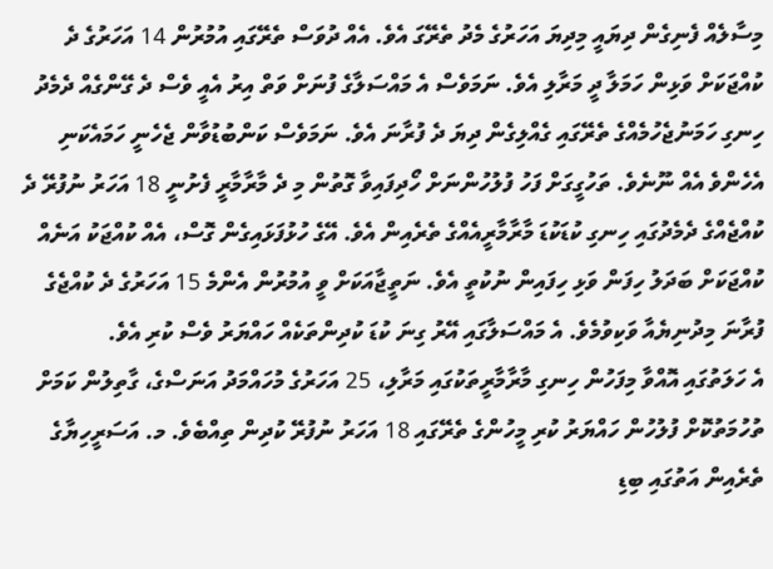މިސާލެއް ފެނިގެން ދިޔައީ މިދިޔަ އަހަރުގެ މެދު ތެރޭގަ އެވެ. އެއް ދުވަސް ތެރޭގައި އުމުރުން 14 އަހަރުގެ ދެ ކުއްޖަކަށް ވަޅިން ހަމަލާ ދީ މަރާލި އެވެ. ނަމަވެސް އެ މައްސަލާގެ ފުނަށް ވަތް އިރު އެއީ ވެސް ދެ ގޭންގެއް ދެމެދު ހިނގި ހަމަނުޖެހުމެއްގެ ތެރޭގައި ގެއްލިގެން ދިޔަ ދެ ފުރާނަ އެވެ. ނަމަވެސް ކަންބުޑުވާން ޖެހެނީ ހަމައެކަނި އެހެންވެ އެއް ނޫނެވެ. ތަހުގީގަށް ފަހު ފުލުހުންނަށް ހޯދިފައިވާ ގޮތުން މި ދެ މާރާމާރީ ފެށުނީ 18 އަހަރު ނުފުރޭ ދެ ކުއްޖެއްގެ ދެމެދުގައި ހިނގި ކުޑަކުޑަ މާރާމާރީއެއްގެ ތެރެއިން އެވެ. އޭގެ ހުޅުފަޅައިގެން ގޮސް، އެއް ކުއްޖަކު އަނެއް ކުއްޖަކަށް ބަދަލު ހިފަން ވަޅި ހިފައިން ނުކުތީ އެވެ. ނަތީޖާއަކަށް ވީ އުމުރުން އެންމެ 15 އަހަރުގެ ދެ ކުއްޖެގެ ފުރާނަ މިދުނިޔެއާ ވަކިވުމެވެ. އެ މައްސަލާގައި އޭރު ގިނަ ކުޑަ ކުދިންތަކެއް ހައްޔަރު ވެސް ކުރި އެވެ.
އެ ހަލަތުގައި އޮއްވާ މިފަހުން ހިނގި މާރާމާރީތަކުގައި މަރާލި، 25 އަހަރުގެ މުހައްމަދު އަނަސްގެ، ގާތިލުން ކަމަށް ތުހުމަތުކޮށް ފުލުހުން ހައްޔަރު ކުރި މީހުންގެ ތެރޭގައި 18 އަހަރު ނުފުރޭ ކުދިން ތިއްބެވެ. މ. އަސަރީހިޔާގެ ތެރެއިން އަތުގައި ބިޑި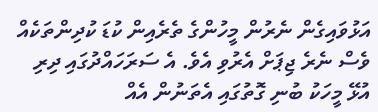އަޅުވައިގެން ނެރުން މީހުންގެ ތެރެއިން ކުޑަ ކުދިންތަކެއް ވެސް ނެރެ ޖިޕަށް އެރުވި އެވެ. އެ ސަރަހައްދުގައި ދިރި އުޅޭ މީހަކު ބުނި ގޮތުގައި އެތަނުން އެއް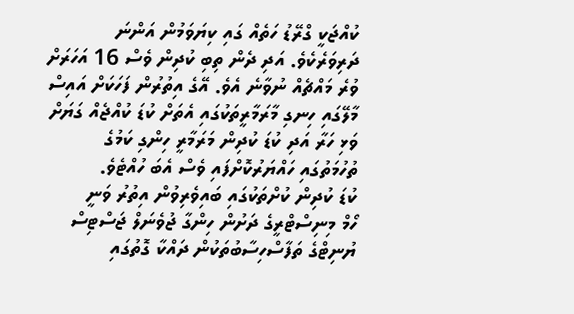ކުއްޖަކީ ގްރޭޑު ހަތެއް ގައި ކިޔަވަމުން އަންނަ ދަރިވަރެކެވެ. އަދި ދެން ތިބި ކުދިން ވެސް 16 އަހަރަށް ވުރެ މައްޗެއް ނުވާނެ އެވެ. އޭގެ އިތުރުން ފަހަކަށް އައިސް މާލޭގައި ހިނގި މާރަމާރީތަކުގައި އެތަށް ކުޑަ ކުއްޖެއް ގަޔަށް ވަޅި ހަރާ އަދި ކުޑަ ކުދިން މަރަމާރީ ހިންގި ކަމުގެ ތުހުމަތުގައި ހައްޔަރުކޮށްފައި ވެސް އެބަ ހުއްޓެވެ.
ކުޑަ ކުދިން ކުށްތަކުގައި ބައިވެރިވުން އިތުރު ވަނީ
ހޯމް މިނިސްޓްރީގެ ދަށުން ހިންގާ ޖުވެނަލް ޖަސްޓިސް ޔުނިޓްގެ ތަފާސްހިސާބުތަކުން ދައްކާ ގޮތުގައި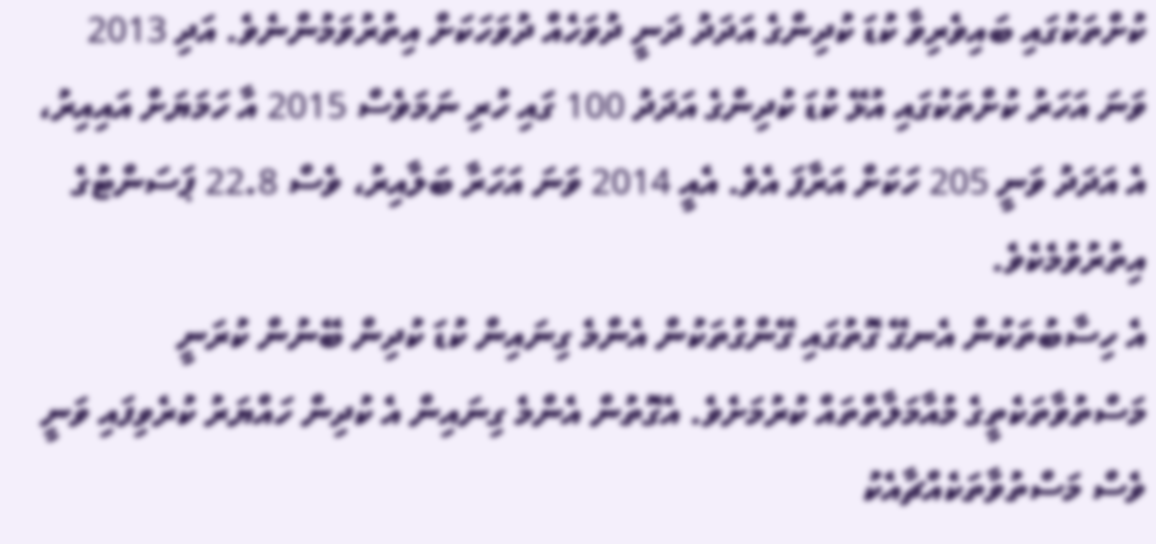ކުށްތަކުގައި ބައިވެރިވާ ކުޑަ ކުދިންގެ އަދަދު ދަނީ ދުވަހެއް ދުވަހަކަށް އިތުރުވަމުންނެވެ. އަދި 2013 ވަނަ އަހަރު ކުށްތަކުގައި އުޅޭ ކުޑަ ކުދިންގެ އަދަދު 100 ގައި ހުރި ނަމަވެސް 2015 އާ ހަމަޔަށް އައިއިރު، އެ އަދަދު ވަނީ 205 ހަކަށް އަރާފަ އެވެ. އެއީ 2014 ވަނަ އަހަރާ ބަލާއިރު، ވެސް 22.8 ޕަސަންޓުގެ އިތުރުވުމެކެވެ.
އެ ހިސާބުތަކުން އެނގޭ ގޮތުގައި ގޭންގުތަކުން އެންމެ ގިނައިން ކުޑަ ކުދިން ބޭނުން ކުރަނީ މަސްތުވާތަކެތީގެ މުއާމަލާތްތައް ކުރުމަށެވެ. އެގޮތުން އެންމެ ގިނައިން އެ ކުދިން ހައްޔަރު ކުރެވިފައި ވަނީ ވެސް މަސްތުވާތަކެއްޗާއެކު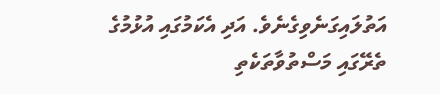އަތުލައިގަނެވިގެނެވެ. އަދި އެކަމުގައި އުޅުމުގެ ތެރޭގައި މަސްތުވާތަކެތި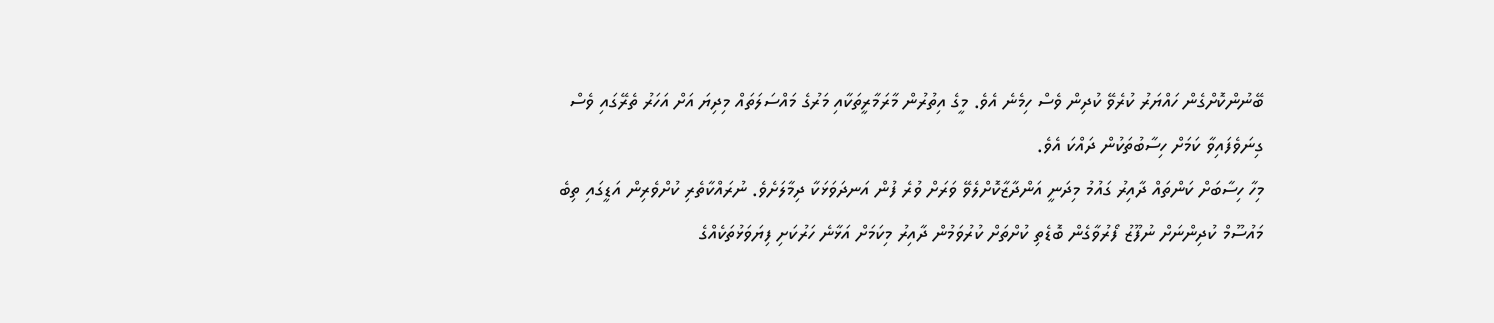ބޭނުންކޮށްގެން ހައްޔަރު ކުރެވޭ ކުދިން ވެސް ހިމެނެ އެވެ. މީގެ އިތުރުން މާރަމާރީތަކާއި މަރުގެ މައްސަލަތައް މިދިޔަ އަށް އަހަރު ތެރޭގައި ވެސް ގިނަވެފައިވާ ކަމަށް ހިސާބުތަކުން ދައްކަ އެވެ.
މިހާ ހިސާބަށް ކަންތައް ދާއިރު ގައުމު މިދަނީ އަންދާޒާކޮށްލެވޭ ވަރަށް ވުރެ ފުން އަނދަވަޅަކާ ދިމާލަށެވެ. ނުރައްކާތެރި ކުށްވެރިން އަޑީގައި ތިބެ މައުސޫމް ކުދިންނަށް ނުފޫޒު ފޯރުވާގެން ބޮޑެތި ކުށްތަށް ކުރުވަމުން ދާއިރު މިކަމަށް އަޅާނެ ހަރުކަށި ފިޔަވަޅުތަކެއްގެ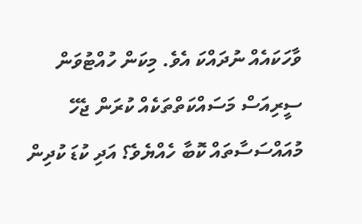ވާހަކައެއް ނުދައްކަ އެވެ. މިކަން ހުއްޓުވަން ސީރިއަސް މަސައްކަތްތަކެއް ކުރަން ޖެހޭ މުއައްސަސާތައް ކޮބާ ހެއްޔެވެ؟ އަދި ކުޑަ ކުދިން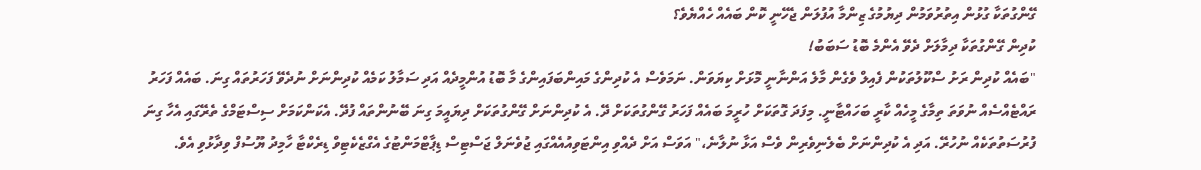ގޭންގުތަކާ ގުޅުން އިތުރުވަމުން ދިޔުމުގެ ޒިންމާ އުފުލަން ޖެހޭނީ ކޮން ބައެއް ހެއްޔެވެ؟
ކުދިން ގޭންގުތަކާ ދިމާލަށް ދެވޭ އެންމެ ބޮޑު ސަބަބު!
"ބައެއް ކުދިން ރަށު ސްކޫލުތަކުން ފެއިލް ވެގެން މާލެ އަންނާނީ މޮޅަށް ކިޔަވަން. ނަމަވެސް އެ ކުދިންގެ މައިންބަފައިންގެ މާ ބޮޑު އުންމީދެއް އަދި ސަމާލު ކަމެއް ކުދިންނަށް ނުދެވޭ ފަހަރުތައް ގިނަ. ބައެއް ފަހަރު ރައްޓެއްސެއް ނުވަތަ ތިމާގެ މީހެއް ކާރީ ބަހައްޓާނީ. މިފަދަ ގޮތަކަށް ހުރީމަ ބައެއް ފަހަރު ގޭންގުތަކަށް ދޭ. އެ ކުދިންނަށް ގޭންގުތަކަށް ދިޔައީމަ ގިނަ ބޭނުންތައް ފުދޭ. އެކަންކަމަށް ސިސްޓަމްގެ ތެރޭގައި އެހާ ގިނަ ފުރުސަތުތަކެއް ނުހުރޭ. އަދި އެ ކުދިންނަށް ބެލެނިވެރިން ވެސް އަޅާ ނުލާނެ،" އަވަސް އަށް ދެއްވި އިންޓަވިއުއެއްގައި ޖުވެނަލް ޖަސްޓިސް ޑިޕާޓްމަންޓުގެ އެގްޒެކެޓިވް ޑިރެކްޓާ ހާމިދު ޔޫސުފް ވިދާޅުވި އެވެ.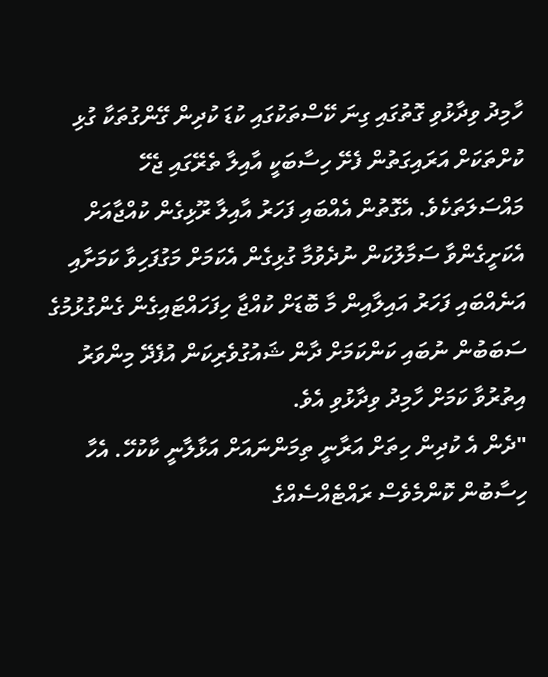ހާމިދު ވިދާޅުވި ގޮތުގައި ގިނަ ކޭސްތަކުގައި ކުޑަ ކުދިން ގޭންގުތަކާ ގުޅި ކުށްތަކަށް އަރައިގަތުން ފެށޭ ހިސާބަކީ އާއިލާ ތެރޭގައި ޖެހޭ މައްސަލަތަކެވެ. އެގޮތުން އެއްބައި ފަހަރު އާއިލާ ރޫޅިގެން ކުއްޖާއަށް އެކަށީގެންވާ ސަމާލުކަން ނުދެވުމާ ގުޅިގެން އެކަމަށް މަގުފަހިވާ ކަމަށާއި އަނެއްބައި ފަހަރު އައިލާއިން މާ ބޮޑަށް ކުއްޖާ ހިފަހައްޓައިގެން ގެންގުޅުމުގެ ސަބަބުން ނުބައި ކަންކަމަށް ދާން ޝައުގުވެރިކަން އުފެދޭ މިންވަރު އިތުރުވާ ކަމަށް ހާމިދު ވިދާޅުވި އެވެ.
"ދެން އެ ކުދިން ހިތަށް އަރާނީ ތިމަންނައަށް އަޅާލާނީ ކާކުހޭ. އެހާ ހިސާބުން ކޮންމެވެސް ރައްޓެއްސެއްގެ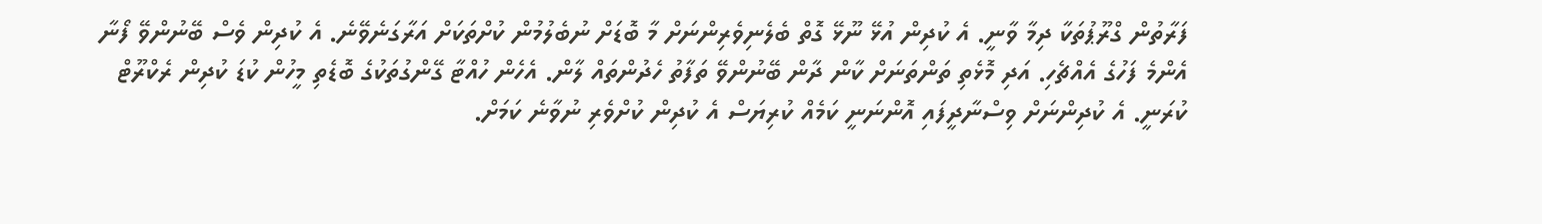ފަރާތުން ގްރޫޕުތަކާ ދިމާ ވާނީ. އެ ކުދިން އުޅޭ ނޫޅޭ ގޮތް ބެލެނިވެރިންނަށް މާ ބޮޑަށް ނުބެލުމުން ކުށްތަކަށް އަރާގަނެވޭނެ. އެ ކުދިން ވެސް ބޭނުންވޭ ފޯނާ އެންމެ ފަހުގެ އެއްޗެހި. އަދި މޮޅެތި ތަންތަނަށް ކާން ދާން ބޭނުންވޭ ތަފާތު ހެދުންތައް ލާން. އެހެން ހުއްޓާ ގޭންގުތަކުގެ ބޮޑެތި މީހުން ކުޑަ ކުދިން ރެކްރޫޓް ކުރަނީ. އެ ކުދިންނަށް ވިސްނާދީފައި އޮންނަނީ ކަމެއް ކުރިޔަސް އެ ކުދިން ކުށްވެރި ނުވާނެ ކަމަށް.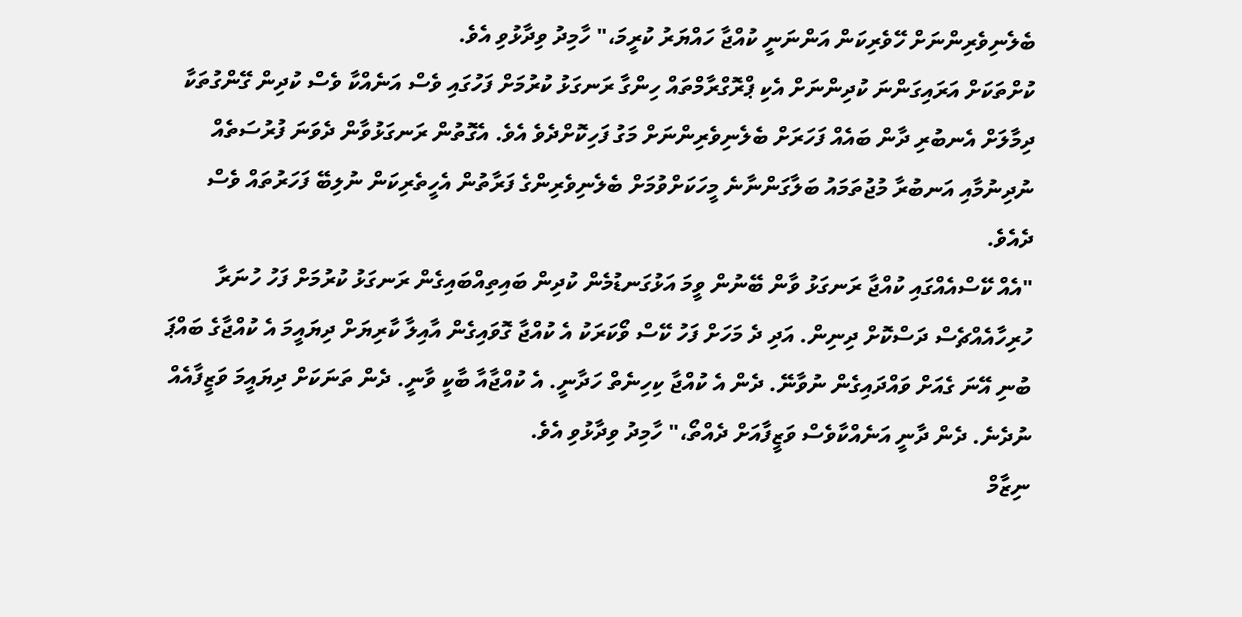ބެލެނިވެރިންނަށް ހޭވެރިކަން އަންނަނީ ކުއްޖާ ހައްޔަރު ކުރީމަ،" ހާމިދު ވިދާޅުވި އެވެ.
ކުށްތަކަށް އަރައިގަންނަ ކުދިންނަށް އެކި ޕްރޮގްރާމްތައް ހިންގާ ރަނގަޅު ކުރުމަށް ފަހުގައި ވެސް އަނެއްކާ ވެސް ކުދިން ގޭންގުތަކާ ދިމާލަށް އެނބުރި ދާން ބައެއް ފަހަރަށް ބެލެނިވެރިންނަށް މަގު ފަހިކޮށްދެވެ އެވެ. އެގޮތުން ރަނގަޅުވާން ދެވަނަ ފުރުސަތެއް ނުދިނުމާއި އަނބުރާ މުޖުތަމައު ބަލާގަންނާނެ މީހަކަށްވުމަށް ބެލެނިވެރިންގެ ފަރާތުން އެހީތެރިކަން ނުލިބޭ ފަހަރުތައް ވެސް ދެއެވެ.
"އެއް ކޭސްއެއްގައި ކުއްޖާ ރަނގަޅު ވާން ބޭނުން ވީމަ އަޅުގަނޑުމެން ކުދިން ބައިތިއްބައިގެން ރަނގަޅު ކުރުމަށް ފަހު ހުނަރާ ހުރިހާއެއްޗެސް ދަސްކޮށް ދިނިން. އަދި ދެ މަހަށް ފަހު ކޭސް ވޯކަރަކު އެ ކުއްޖާ ގޮވައިގެން އާއިލާ ކާރިޔަށް ދިޔައީމަ އެ ކުއްޖާގެ ބައްޕަ ބުނި އޭނަ ގެއަށް ވައްދައިގެން ނުވާނޭ. ދެން އެ ކުއްޖާ ކިހިނެތް ހަދާނީ. އެ ކުއްޖާއާ ބާކީ ވާނީ. ދެން ތަނަކަށް ދިޔައީމަ ވަޒީފާއެއް ނުދެނެ. ދެން ދާނީ އަނެއްކާވެސް ވަޒީފާއަށް ދެއްތޯ،" ހާމިދު ވިދާޅުވި އެވެ.
ނިޒާމް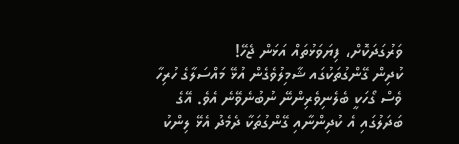ވަރުގަދަކޮށް، ފިޔަވަޅުތައް އަޅަން ޖެހޭ!
ކުދިން ގޭންގުތަކުގައ ޝާމިލުވެގެން އުޅޭ މައްސަލާގެ ހުރިހާ ވެސް ގޯހަކީ ބެލެނިވެރިންނޭ ނުބުނެވޭނެ އެވެ. އޭގެ ބަދަލުގައި އެ ކުދިންނާއި ގޭންގުތަކާ ދެމެދު އެޅޭ ލިންކު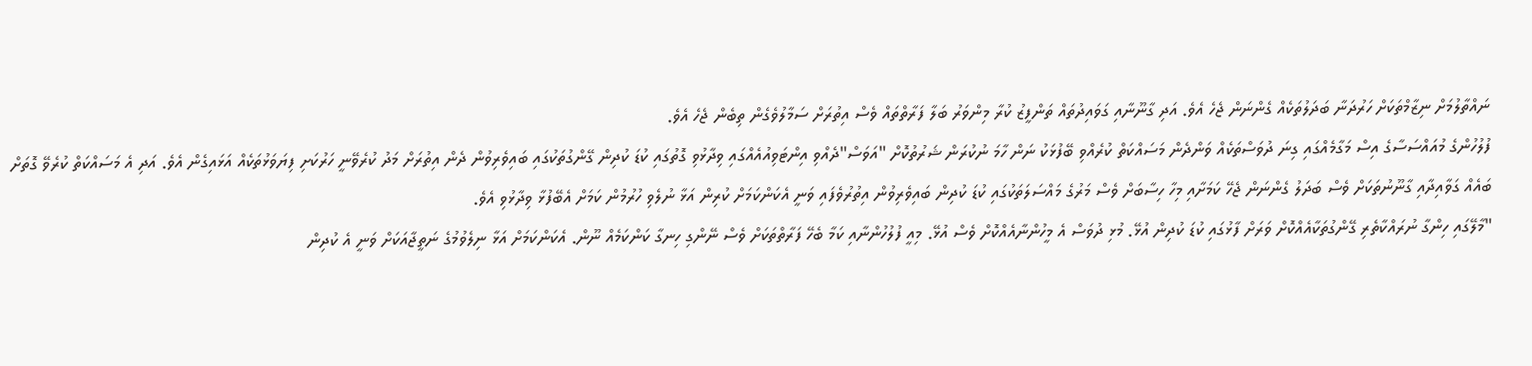ނައްތާލުމަށް ނިޒާމްތަކަށް ހަރުދަނާ ބަދަލުތަކެއް ގެންނަން ޖެހެ އެވެ. އަދި ގާނޫނާއި ގަވައިދުތައް ތަންފީޒު ކުރާ މިންވަރު ބަލާ ފަރާތްތައް ވެސް އިތުރަށް ސަމާލުވެގެން ތިބެން ޖެހެ އެވެ.
ފުލުހުންގެ މުއައްސަސާގެ އިސް މަގާމެއްގައި ގިނަ ދުވަސްތަކެއް ވަންދެން މަސައްކަތް ކުރެއްވި ބޭފުޅަކު ނަން ހާމަ ނުކުރަން ޝަރުތުކޮށް "އަވަސް"ދެއްވި އިންޓަވިއުއެއްގައި ވިދާޅުވި ގޮތުގައި ކުޑަ ކުދިން ގޭންގުތަކުގައި ބައިވެރިވުން ދެން އިތުރަށް މަދު ކުރެވޭނީ ހަރުކަށި ފިޔަވަޅުތަކެއް އަޅައިގެން އެވެ. އަދި އެ މަސައްކަތް ކުރެވޭ ގޮތަށް ބައެއް ގަވާއިދާއި ގާނޫނުތަކަށް ވެސް ބަދަލު ގެންނަން ޖެހޭ ކަމަށާއި މިހާ ހިސާބަށް ވެސް މަރުގެ މައްސަލަތަކުގައި ކުޑަ ކުދިން ބައިވެރިވުން އިތުރުވެފައި ވަނީ އެކަންކަމަށް ކުރިން އަޅާ ނުލެވި ހުރުމުން ކަމަށް އެބޭފުޅާ ވިދާޅުވި އެވެ.
"މާލޭގައި ހިންގާ ނުރައްކާތެރި ގޭންގުތަކާއެއްކޮށް ވަރަށް ފާޅުގައި ކުޑަ ކުދިން އުޅޭ. މުޅި ދުވަސް އެ މީހުންނާއެއްކޮށް ވެސް އުޅޭ. މިއީ ފުލުހުންނާއި ކަމާ ބެހޭ ފަރާތްތަކަށް ވެސް ނޭންގި ހިނގާ ކަންކަމެއް ނޫން. އެކަންކަމަށް އަޅާ ނިލެވުމުގެ ނަތީޖާއަކަށް ވަނީ އެ ކުދިން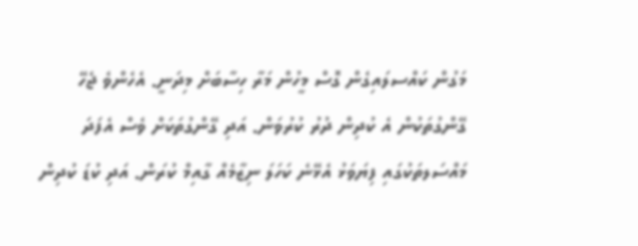މަގުން ކައްސލައިގެން ގޮސް މީހުން މަރާ ހިސާބަށް މިދަނީ. އެހެންވެ ޖެހޭ ގޭންގުތަކުން އެ ކުދިން ދުރު ކުރުވަން. އަދި ގޭންގުތަކަށް ވެސް އެފަދަ މައްސަލތަކުގައި ފިޔަވަޅު އެޅޭނެ ކަހަލަ ނިޒާމެއް ގާއިމް ކުރަން. އަދި ކުޑަ ކުދިން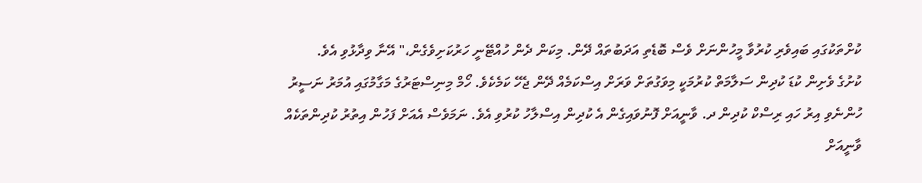ކުށްތަކުގައި ބައިވެރި ކުރުވާ މީހުންނަށް ވެސް ބޮޑެތި އަދަބުތައް ދޭން. މިކަން ދެން ހުއްޓޭނީ ހަރުކަށިވެގެން،" އޭނާ ވިދާޅުވި އެވެ.
ކުށުގެ ވެށިން ކުޑަ ކުދިން ސަލާމަތް ކުރުމަކީ މިވަގުތަށް ވަރަށް އިސްކަމެއް ދޭން ޖެހޭ ކަމެކެވެ. ހޯމް މިނިސްޓަރުގެ މަގާމުގައި އުމަރު ނަސީރު ހުންނެވި އިރު ހައި ރިސްކް ކުދިން ދ. ވާނީއަށް ފޮނުވައިގެން އެ ކުދިން އިސްލާހު ކުރުވި އެވެ. ނަމަވެސް އެއަށް ފަހުން އިތުރު ކުދިންތަކެއް ވާނީއަށް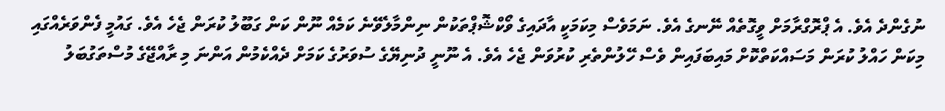ނުގެންދެ އެވެ. އެ ޕްރޮގްރާމަށް ވީގޮތެއް ނޭނގެ އެވެ. ނަމަވެސް މިކަމަކީ އާދައިގެ ވޯކްޝޮޕްތަކުން ނިންމާލެވޭނެ ކަމެއް ނޫން ކަން ގަބޫލު ކުރަން ޖެހެ އެވެ. ގައުމީ ފެންވަރެއްގައި މިކަން ހައްލު ކުރަން މަސައްކަތްކޮށް މައިބަފައިން ވެސް ހޭލުންތެރި ކުރުވަން ޖެހެ އެވެ. އެ ނޫނީ ދުނިޔޭގެ ސުވަރުގެ ކަމަށް ދެއްކެމުން އަންނަ މި ރާއްޖޭގެ މުސްތަގުބަލު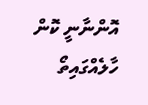އޮންނާނީ ކޮން ހާލެއްގައިތޯ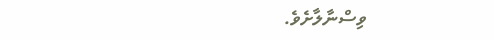ވިސްނާލާށެވެ.